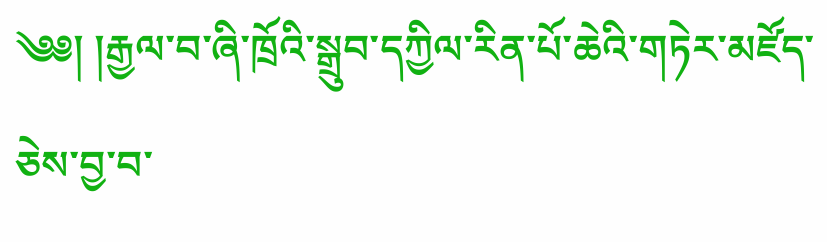༄༅། །རྒྱལ་བ་ཞི་ཁྲོའི་སྒྲུབ་དཀྱིལ་རིན་པོ་ཆེའི་གཏེར་མཛོད་ཅེས་བྱ་བ་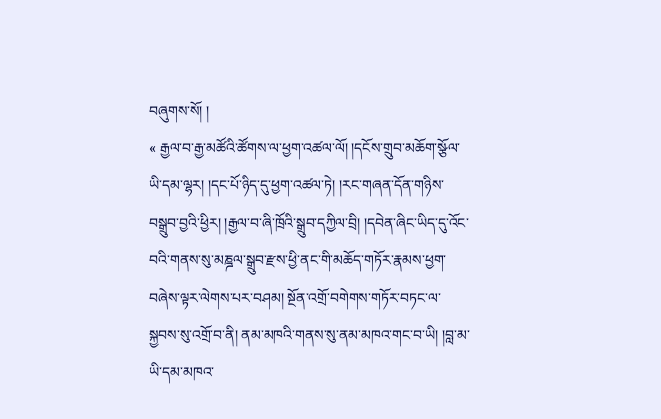བཞུགས་སོ། །
« རྒྱལ་བ་རྒྱ་མཚོའི་ཚོགས་ལ་ཕྱག་འཚལ་ལོ། །དངོས་གྲུབ་མཆོག་སྩོལ་ཡི་དམ་ལྷར། །དང་པོ་ཉིད་དུ་ཕྱག་འཚལ་ཏེ། །རང་གཞན་དོན་གཉིས་བསྒྲུབ་བྱའི་ཕྱིར། །རྒྱལ་བ་ཞི་ཁྲོའི་སྒྲུབ་དཀྱིལ་བྲི། །དབེན་ཞིང་ཡིད་དུ་འོང་བའི་གནས་སུ་མཎྜལ་སྒྲུབ་རྫས་ཕྱི་ནང་གི་མཆོད་གཏོར་རྣམས་ཕྱག་བཞེས་ལྟར་ལེགས་པར་བཤམ། སྔོན་འགྲོ་བགེགས་གཏོར་བཏང་ལ་སྐྱབས་སུ་འགྲོ་བ་ནི། ནམ་མཁའི་གནས་སུ་ནམ་མཁའ་གང་བ་ཡི། །བླ་མ་ཡི་དམ་མཁའ་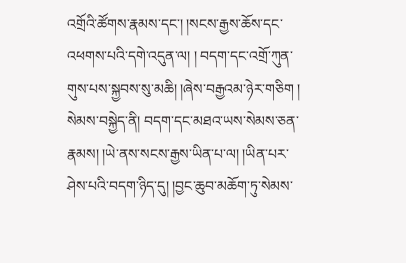འགྲོའི་ཚོགས་རྣམས་དང་། །སངས་རྒྱས་ཆོས་དང་འཕགས་པའི་དགེ་འདུན་ལ། ། བདག་དང་འགྲོ་ཀུན་གུས་པས་སྐྱབས་སུ་མཆི། །ཞེས་བརྒྱའམ་ཉེར་གཅིག ། སེམས་བསྐྱེད་ནི། བདག་དང་མཐའ་ཡས་སེམས་ཅན་རྣམས། །ཡེ་ནས་སངས་རྒྱས་ཡིན་པ་ལ། །ཡིན་པར་ཤེས་པའི་བདག་ཉིད་དུ། །བྱང་ཆུབ་མཆོག་ཏུ་སེམས་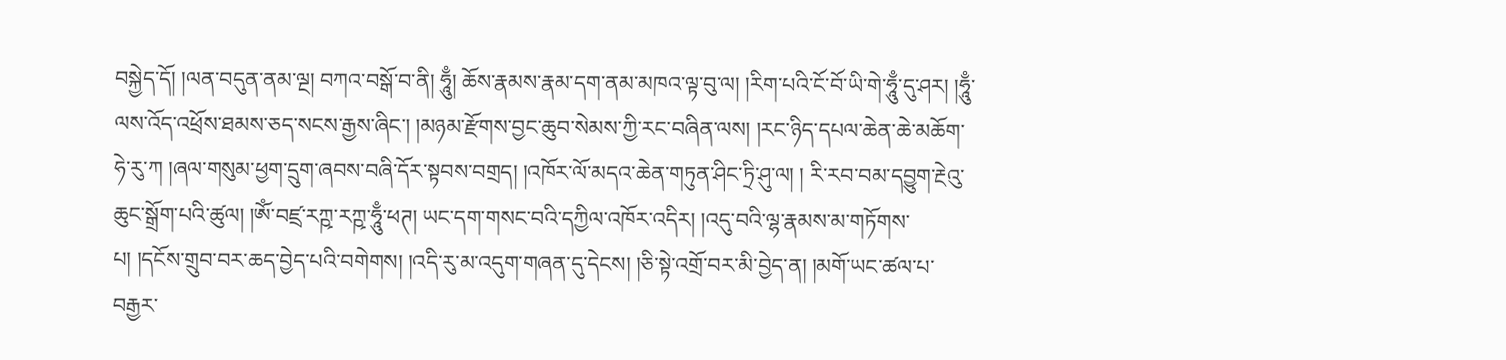བསྐྱེད་དོ། །ལན་བདུན་ནམ་ལྔ། བཀའ་བསྒོ་བ་ནི། ཧཱུྃ། ཆོས་རྣམས་རྣམ་དག་ནམ་མཁའ་ལྟ་བུ་ལ། །རིག་པའི་ངོ་བོ་ཡི་གེ་ཧཱུྃ་དུ་ཤར། །ཧཱུྃ་ལས་འོད་འཕྲོས་ཐམས་ཅད་སངས་རྒྱས་ཞིང་། །མཉམ་རྫོགས་བྱང་ཆུབ་སེམས་ཀྱི་རང་བཞིན་ལས། །རང་ཉིད་དཔལ་ཆེན་ཆེ་མཆོག་ཧེ་རུ་ཀ །ཞལ་གསུམ་ཕྱག་དྲུག་ཞབས་བཞི་དོར་སྟབས་བགྲད། །འཁོར་ལོ་མདའ་ཆེན་གཏུན་ཤིང་ཏྲི་ཤུ་ལ། ། རི་རབ་བམ་དབྱུག་རྔེའུ་ཆུང་སྒྲོག་པའི་ཚུལ། །ཨོཾ་བཛྲ་རཀྵ་རཀྵ་ཧཱུྃ་ཕཊ། ཡང་དག་གསང་བའི་དཀྱིལ་འཁོར་འདིར། །འདུ་བའི་ལྷ་རྣམས་མ་གཏོགས་ པ། །དངོས་གྲུབ་བར་ཆད་བྱེད་པའི་བགེགས། །འདི་རུ་མ་འདུག་གཞན་དུ་དེངས། །ཅི་སྟེ་འགྲོ་བར་མི་བྱེད་ན། །མགོ་ཡང་ཚལ་པ་བརྒྱར་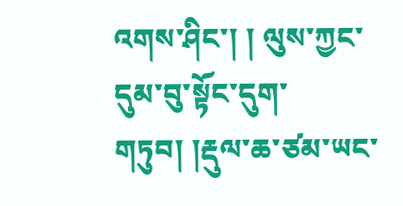འགས་ཤིང་། ། ལུས་ཀྱང་དུམ་བུ་སྟོང་དུག་གཏུབ། །རྡུལ་ཆ་ཙམ་ཡང་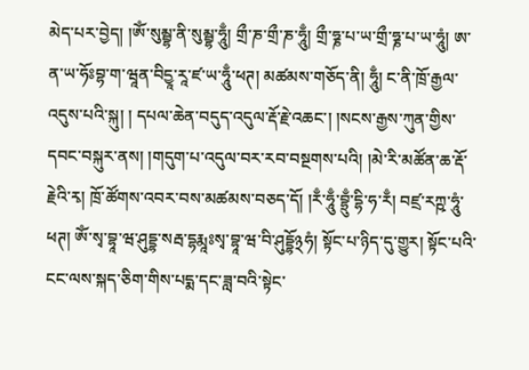མེད་པར་བྱེད། །ཨོཾ་སུམྦྷ་ནི་སུམྦྷ་ཧཱུྃ། གྲྀ་ཎ་གྲྀ་ཎ་ཧཱུྃ། གྲྀ་ཧྞ་པ་ཡ་གྲྀ་ཧྞ་པ་ཡ་ཧཱུཾ། ཨ་ན་ཡ་ཧོཿབྷ་ག་ཝཱན་བིདྱཱ་རཱ་ཛ་ཡ་ཧཱུྃ་ཕཊ། མཚམས་གཅོད་ནི། ཧཱུྃ། ང་ནི་ཁྲོ་རྒྱལ་འདུས་པའི་སྐུ། ། དཔལ་ཆེན་བདུད་འདུལ་རྡོ་རྗེ་འཆང་། །སངས་རྒྱས་ཀུན་གྱིས་དབང་བསྐུར་ནས། །གདུག་པ་འདུལ་བར་རབ་བསྔགས་པའི། །མེ་རི་མཚོན་ཆ་རྡོ་རྗེའི་རྭ། ཁྲོ་ཚོགས་འབར་བས་མཚམས་བཅད་དོ། །རྃ་ཧཱུྃ་བྷྲུྃ་དྷི་ཧ་རྃ། བཛྲ་རཀྵ་ཧཱུཾ་ཕཊ། ཨོཾ་སྭ་བྷཱ་ཝ་ཤུདྡྷ་སརྦ་དྷརྨཱཿསྭ་བྷཱ་ཝ་བི་ཤུདྡྷོ྅ཧཾ། སྟོང་པ་ཉིད་དུ་གྱུར། སྟོང་པའི་ངང་ལས་སྐད་ཅིག་གིས་པདྨ་དང་ཟླ་བའི་སྟེང་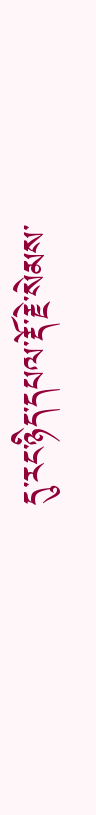དུ་རང་ཉིད་དཔལ་རྡོ་རྗེ་སེམས་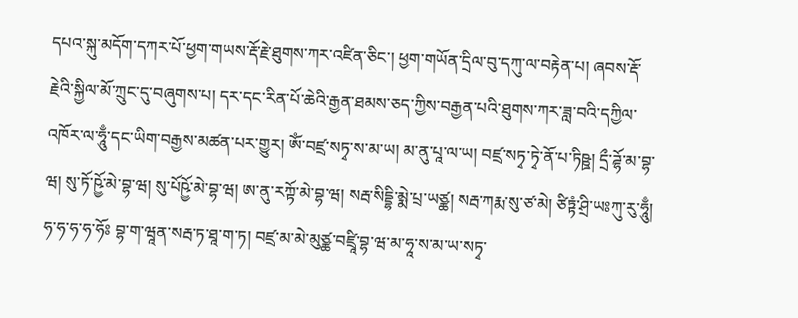དཔའ་སྐུ་མདོག་དཀར་པོ་ཕྱག་གཡས་རྡོ་རྗེ་ཐུགས་ཀར་འཛིན་ཅིང་། ཕྱག་གཡོན་དྲིལ་བུ་དཀུ་ལ་བརྟེན་པ། ཞབས་རྡོ་རྗེའི་སྐྱིལ་མོ་ཀྲུང་དུ་བཞུགས་པ། དར་དང་རིན་པོ་ཆེའི་རྒྱན་ཐམས་ཅད་ཀྱིས་བརྒྱན་པའི་ཐུགས་ཀར་ཟླ་བའི་དཀྱིལ་འཁོར་ལ་ཧཱུྃ་དང་ཡིག་བརྒྱས་མཚན་པར་གྱུར། ཨོཾ་བཛྲ་སཏྭ་ས་མ་ཡ། མ་ནུ་པཱ་ལ་ཡ། བཛྲ་སཏྭ་ཏྭེ་ནོ་པ་ཏིཥྛ། དྲྀ་ཌྷོ་མ་བྷ་ཝ། སུ་ཏོ་ཥྱོ་མེ་བྷ་ཝ། སུ་པོཥྱོ་མེ་བྷ་ཝ། ཨ་ནུ་རཀྟོ་མེ་བྷ་ཝ། སརྦ་སིདྡྷི་མྨེ་པྲ་ཡཙྪ། སརྦ་ཀརྨ་སུ་ཙ་མེ། ཙིཏྟཾ་ཤྲི་ཡཿཀུ་རུ་ཧཱུྃ། ཧ་ཧ་ཧ་ཧ་ཧོཿ བྷ་ག་ཝཱན་སརྦ་ཏ་ཐཱ་ག་ཏ། བཛྲ་མ་མེ་མུཙྪ་བཛྲཱི་བྷ་ཝ་མ་ཧཱ་ས་མ་ཡ་སཏྭ་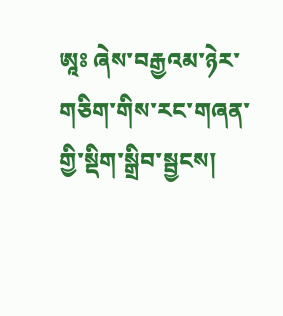ཨཱཿ ཞེས་བརྒྱའམ་ཉེར་གཅིག་གིས་རང་གཞན་གྱི་སྡིག་སྒྲིབ་སྦྱངས།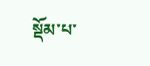སྡོམ་པ་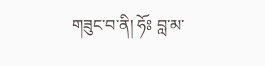གཟུང་བ་ནི། ཧོཿ བླ་མ་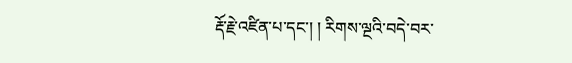རྡོ་རྗེ་འཛིན་པ་དང་། ། རིགས་ལྔའི་བདེ་བར་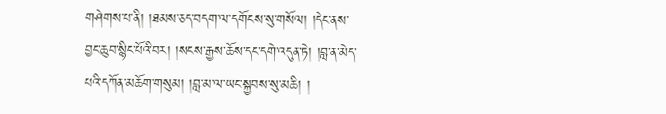གཤེགས་པ་ནི། །ཐམས་ཅད་བདག་ལ་དགོངས་སུ་གསོལ། །དེང་ནས་བྱང་ཆུབ་སྙིང་པོའི་བར། །སངས་རྒྱས་ཆོས་དང་དགེ་འདུན་ཏེ། །བླ་ན་མེད་པའི་དཀོན་མཆོག་གསུམ། །བླ་མ་ལ་ཡང་སྐྱབས་སུ་མཆི། །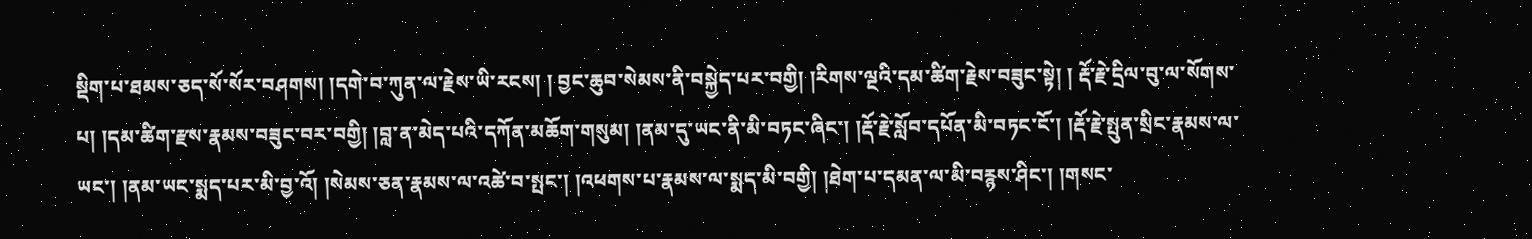སྡིག་པ་ཐམས་ཅད་སོ་སོར་བཤགས། །དགེ་བ་ཀུན་ལ་རྗེས་ཡི་རངས། ། བྱང་ཆུབ་སེམས་ནི་བསྐྱེད་པར་བགྱི། །རིགས་ལྔའི་དམ་ཚིག་རྗེས་བཟུང་སྟེ། ། རྡོ་རྗེ་དྲིལ་བུ་ལ་སོགས་པ། །དམ་ཚིག་རྫས་རྣམས་བཟུང་བར་བགྱི། །བླ་ན་མེད་པའི་དཀོན་མཆོག་གསུམ། །ནམ་དུ་ཡང་ནི་མི་བཏང་ཞིང་། །རྡོ་རྗེ་སློབ་དཔོན་མི་བཏང་ངོ་། །རྡོ་རྗེ་སྤུན་སྲིང་རྣམས་ལ་ཡང་། །ནམ་ཡང་སྨད་པར་མི་བྱ་འོ། །སེམས་ཅན་རྣམས་ལ་འཚེ་བ་སྤང་། །འཕགས་པ་རྣམས་ལ་སྨད་མི་བགྱི། །ཐེག་པ་དམན་ལ་མི་བརྙས་ཤིང་། །གསང་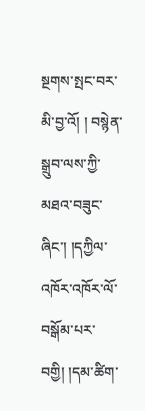སྔགས་སྤང་བར་མི་བྱ་འོ། ། བསྙེན་སྒྲུབ་ལས་ཀྱི་མཐའ་བཟུང་ཞིང་། །དཀྱིལ་འཁོར་འཁོར་ལོ་བསྒོམ་པར་བགྱི། །དམ་ཚིག་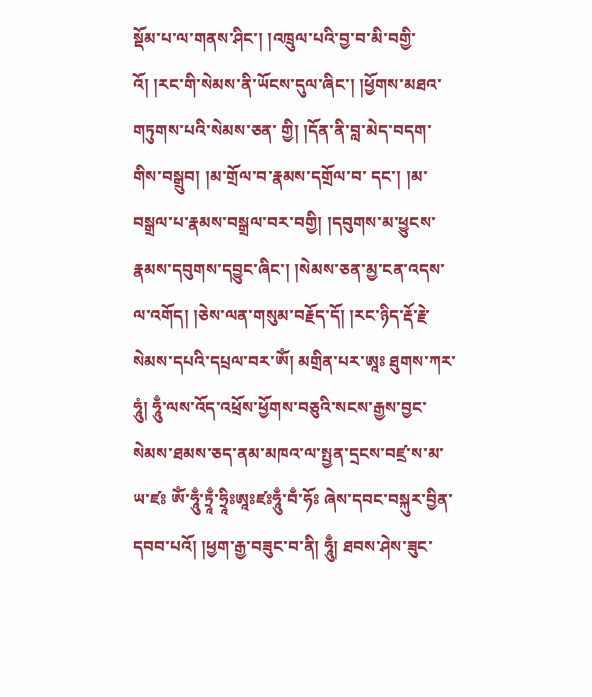སྡོམ་པ་ལ་གནས་ཤིང་། །འཁྲུལ་པའི་བྱ་བ་མི་བགྱི་འོ། །རང་གི་སེམས་ནི་ཡོངས་དུལ་ཞིང་། །ཕྱོགས་མཐའ་གཏུགས་པའི་སེམས་ཅན་ གྱི། །དོན་ནི་བླ་མེད་བདག་གིས་བསྒྲུབ། །མ་གྲོལ་བ་རྣམས་དགྲོལ་བ་ དང་། །མ་བསྒྲལ་པ་རྣམས་བསྒྲལ་བར་བགྱི། །དབུགས་མ་ཕྱུངས་རྣམས་དབུགས་དབྱུང་ཞིང་། །སེམས་ཅན་མྱ་ངན་འདས་ལ་འགོད། །ཅེས་ལན་གསུམ་བརྗོད་དོ། །རང་ཉིད་རྡོ་རྗེ་སེམས་དཔའི་དཔྲལ་བར་ཨོཾ། མགྲིན་པར་ཨཱཿ ཐུགས་ཀར་ཧཱུཾ། ཧཱུྃ་ལས་འོད་འཕྲོས་ཕྱོགས་བཅུའི་སངས་རྒྱས་བྱང་སེམས་ཐམས་ཅད་ནམ་མཁའ་ལ་སྤྱན་དྲངས་བཛྲ་ས་མ་ཡ་ཛཿ ཨོཾ་ཧཱུྃ་ཏྲཱྃ་ཧྲཱིཿཨཱཿཛཿཧཱུྃ་བྃ་ཧོཿ ཞེས་དབང་བསྐུར་བྱིན་དབབ་པའོ། །ཕྱག་རྒྱ་བཟུང་བ་ནི། ཧཱུྃ། ཐབས་ཤེས་ཟུང་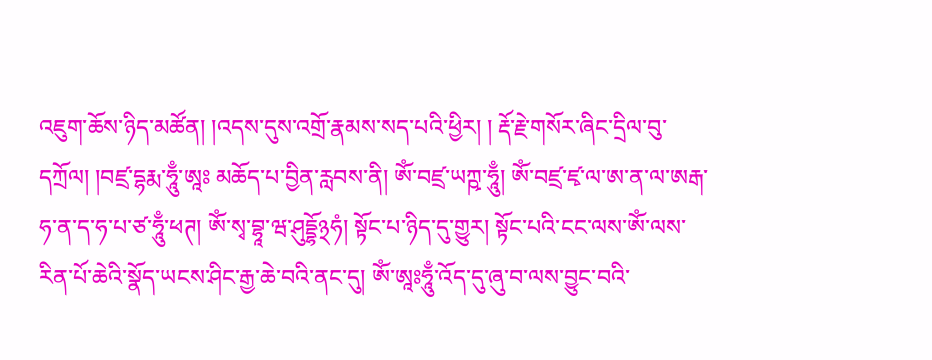འཇུག་ཆོས་ཉིད་མཚོན། །འདས་དུས་འགྲོ་རྣམས་སད་པའི་ཕྱིར། ། རྡོ་རྗེ་གསོར་ཞིང་དྲིལ་བུ་དཀྲོལ། །བཛྲ་དྷརྨ་ཧཱུྃ་ཨཱཿ མཆོད་པ་བྱིན་རླབས་ནི། ཨོཾ་བཛྲ་ཡཀྵ་ཧཱུྃ། ཨོཾ་བཛྲ་ཛྭ་ལ་ཨ་ན་ལ་ཨརྒ་ཧ་ན་ད་ཧ་པ་ཙ་ཧཱུྃ་ཕཊ། ཨོཾ་སྭ་བྷཱ་ཝ་ཤུདྡྷོ྅ཧཾ། སྟོང་པ་ཉིད་དུ་གྱུར། སྟོང་པའི་ངང་ལས་ཨོཾ་ལས་རིན་པོ་ཆེའི་སྣོད་ཡངས་ཤིང་རྒྱ་ཆེ་བའི་ནང་དུ། ཨོཾ་ཨཱཿཧཱུྃ་འོད་དུ་ཞུ་བ་ལས་བྱུང་བའི་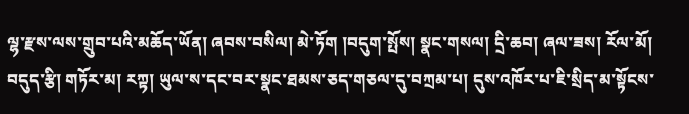ལྷ་རྫས་ལས་གྲུབ་པའི་མཆོད་ཡོན། ཞབས་བསིལ། མེ་ཏོག །བདུག་སྤོས། སྣང་གསལ། དྲི་ཆབ། ཞལ་ཟས། རོལ་མོ། བདུད་རྩི། གཏོར་མ། རཀྟ། ཡུལ་ས་དང་བར་སྣང་ཐམས་ཅད་གཅལ་དུ་བཀྲམ་པ། དུས་འཁོར་པ་ཇི་སྲིད་མ་སྟོངས་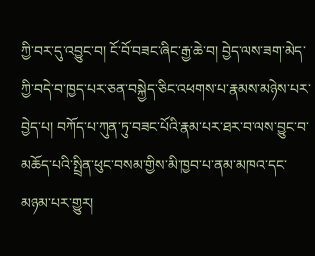ཀྱི་བར་དུ་འབྱུང་བ། ངོ་བོ་བཟང་ཞིང་རྒྱ་ཆེ་བ། བྱེད་ལས་ཟག་མེད་ཀྱི་བདེ་བ་ཁྱད་པར་ཅན་བསྐྱེད་ཅིང་འཕགས་པ་རྣམས་མཉེས་པར་བྱེད་པ། བཀོད་པ་ཀུན་ཏུ་བཟང་པོའི་རྣམ་པར་ཐར་བ་ལས་བྱུང་བ་མཆོད་པའི་སྤྲིན་ཕུང་བསམ་གྱིས་མི་ཁྱབ་པ་ནམ་མཁའ་དང་མཉམ་པར་གྱུར།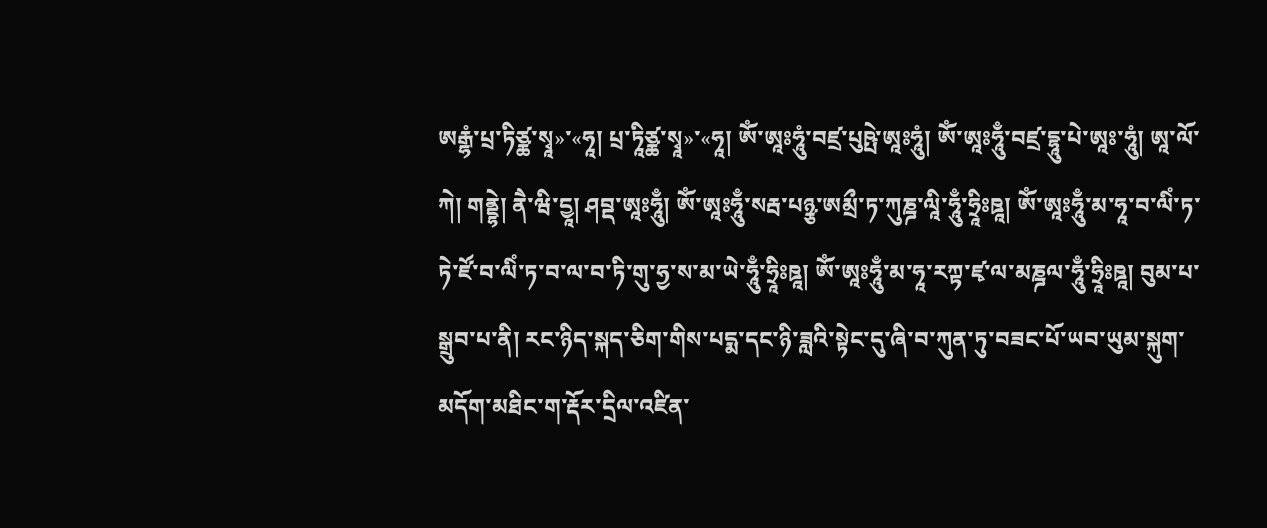ཨརྒྷཾ་པྲ་ཏིཙྪ་སྭཱ»་«ཧཱ། པྲ་ཏཱིཙྪ་སྭཱ»་«ཧཱ། ཨོཾ་ཨཱཿཧཱུཾ་བཛྲ་པུཥྤེ་ཨཱཿཧཱུཾ། ཨོཾ་ཨཱཿཧཱུྃ་བཛྲ་དྷཱུ་པེ་ཨཱཿ་ཧཱུཾ། ཨཱ་ལོ་ཀེ། གནྡྷེ། ནཻ་ཝི་དྱཱ། ཤབྡ་ཨཱཿཧཱུྃ། ཨོཾ་ཨཱཿཧཱུྃ་སརྦ་པཉྩ་ཨམྲྀ་ཏ་ཀུཎྜ་ལཱི་ཧཱུྃ་ཧྲཱིཿཋཱ། ཨོཾ་ཨཱཿཧཱུྃ་མ་ཧཱ་བ་ལིཾ་ཏ་ཏེ་ཛོ་བ་ལིཾ་ཏ་བ་ལ་བ་ཏི་གུ་ཧྱ་ས་མ་ཡེ་ཧཱུྃ་ཧྲཱིཿཋཱ། ཨོཾ་ཨཱཿཧཱུྃ་མ་ཧཱ་རཀྟ་ཛྭ་ལ་མཎྜལ་ཧཱུྃ་ཧྲཱིཿཋཱ། བུམ་པ་སྒྲུབ་པ་ནི། རང་ཉིད་སྐད་ཅིག་གིས་པདྨ་དང་ཉི་ཟླའི་སྟེང་དུ་ཞི་བ་ཀུན་ཏུ་བཟང་པོ་ཡབ་ཡུམ་སྐུག་མདོག་མཐིང་ག་རྡོར་དྲིལ་འཛིན་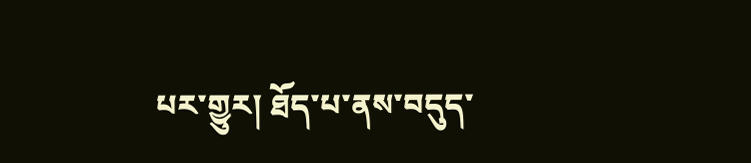པར་གྱུར། ཐོད་པ་ནས་བདུད་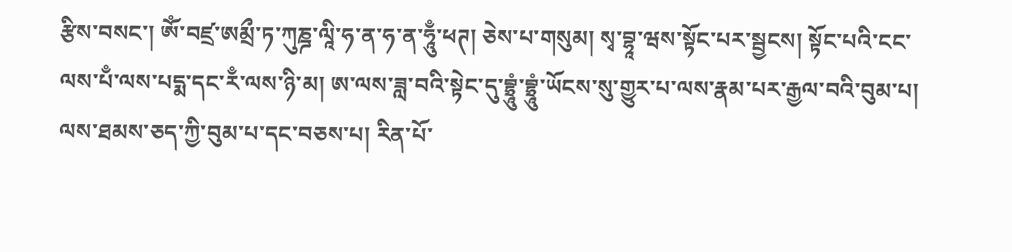རྩིས་བསང་། ཨོཾ་བཛྲ་ཨམྲྀ་ཏ་ཀུཎྜ་ལཱི་ཧ་ན་ཧ་ན་ཧཱུྃ་ཕཊ། ཅེས་པ་གསུམ། སྭ་བྷཱ་ཝས་སྟོང་པར་སྦྱངས། སྟོང་པའི་ངང་ལས་པྃ་ལས་པདྨ་དང་རྃ་ལས་ཉི་མ། ཨ་ལས་ཟླ་བའི་སྟེང་དུ་བྷྲཱུཾ་བྷྲཱུཾ་ཡོངས་སུ་གྱུར་པ་ལས་རྣམ་པར་རྒྱལ་བའི་བུམ་པ། ལས་ཐམས་ཅད་ཀྱི་བུམ་པ་དང་བཅས་པ། རིན་པོ་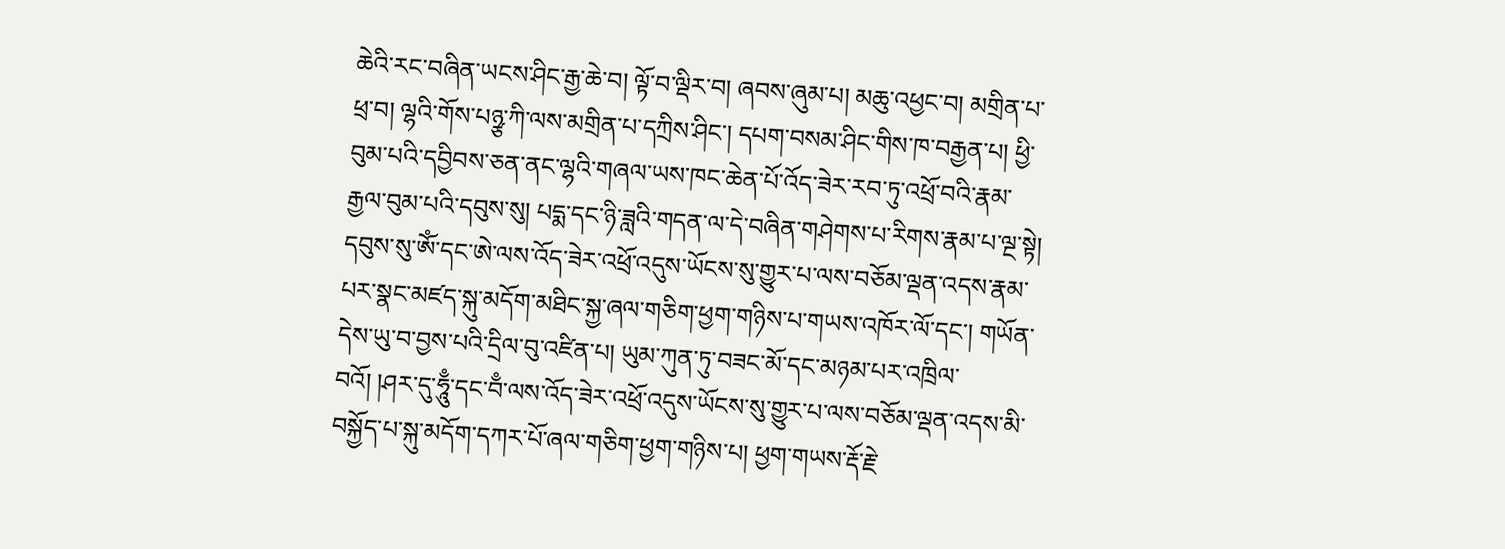ཆེའི་རང་བཞིན་ཡངས་ཤིང་རྒྱ་ཆེ་བ། ལྟོ་བ་ལྡིར་བ། ཞབས་ཞུམ་པ། མཆུ་འཕྱང་བ། མགྲིན་པ་ཕྲ་བ། ལྷའི་གོས་པཉྩ་ཀི་ལས་མགྲིན་པ་དཀྲིས་ཤིང་། དཔག་བསམ་ཤིང་གིས་ཁ་བརྒྱན་པ། ཕྱི་བུམ་པའི་དབྱིབས་ཅན་ནང་ལྷའི་གཞལ་ཡས་ཁང་ཆེན་པོ་འོད་ཟེར་རབ་ཏུ་འཕྲོ་བའི་རྣམ་རྒྱལ་བུམ་པའི་དབུས་སུ། པདྨ་དང་ཉི་ཟླའི་གདན་ལ་དེ་བཞིན་གཤེགས་པ་རིགས་རྣམ་པ་ལྔ་སྟེ། དབུས་སུ་ཨོཾ་དང་ཨེ་ལས་འོད་ཟེར་འཕྲོ་འདུས་ཡོངས་སུ་གྱུར་པ་ལས་བཅོམ་ལྡན་འདས་རྣམ་པར་སྣང་མཛད་སྐུ་མདོག་མཐིང་སྐྱ་ཞལ་གཅིག་ཕྱག་གཉིས་པ་གཡས་འཁོར་ལོ་དང་། གཡོན་དེས་ཡུ་བ་བྱས་པའི་དྲིལ་བུ་འཛིན་པ། ཡུམ་ཀུན་ཏུ་བཟང་མོ་དང་མཉམ་པར་འཁྲིལ་བའོ། །ཤར་དུ་ཧཱུྃ་དང་བྃ་ལས་འོད་ཟེར་འཕྲོ་འདུས་ཡོངས་སུ་གྱུར་པ་ལས་བཅོམ་ལྡན་འདས་མི་བསྐྱོད་པ་སྐུ་མདོག་དཀར་པོ་ཞལ་གཅིག་ཕྱག་གཉིས་པ། ཕྱག་གཡས་རྡོ་རྗེ་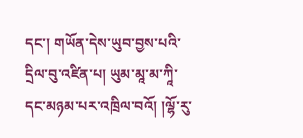དང་། གཡོན་དེས་ཡུབ་བྱས་པའི་དྲིལ་བུ་འཛིན་པ། ཡུམ་མཱ་མ་ཀཱི་དང་མཉམ་པར་འཁྲིལ་བའོ། །ལྷོ་རུ་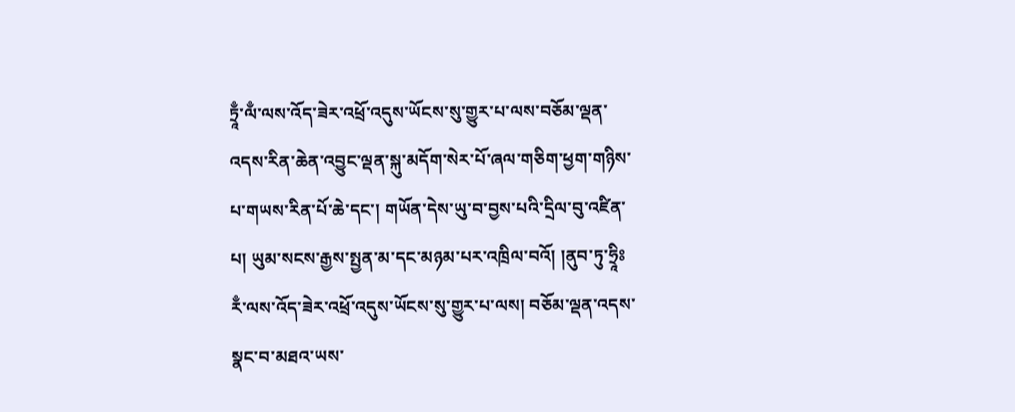ཏྲཱྃ་ལྃ་ལས་འོད་ཟེར་འཕྲོ་འདུས་ཡོངས་སུ་གྱུར་པ་ལས་བཅོམ་ལྡན་འདས་རིན་ཆེན་འབྱུང་ལྡན་སྐུ་མདོག་སེར་པོ་ཞལ་གཅིག་ཕྱག་གཉིས་པ་གཡས་རིན་པོ་ཆེ་དང་། གཡོན་དེས་ཡུ་བ་བྱས་པའི་དྲིལ་བུ་འཛིན་པ། ཡུམ་སངས་རྒྱས་སྤྱན་མ་དང་མཉམ་པར་འཁྲིལ་བའོ། །ནུབ་ཏུ་ཧྲཱིཿརྃ་ལས་འོད་ཟེར་འཕྲོ་འདུས་ཡོངས་སུ་གྱུར་པ་ལས། བཅོམ་ལྡན་འདས་སྣང་བ་མཐའ་ཡས་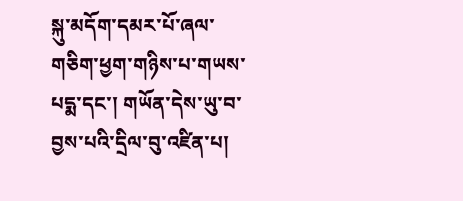སྐུ་མདོག་དམར་པོ་ཞལ་གཅིག་ཕྱག་གཉིས་པ་གཡས་པདྨ་དང་། གཡོན་དེས་ཡུ་བ་བྱས་པའི་དྲིལ་བུ་འཛིན་པ།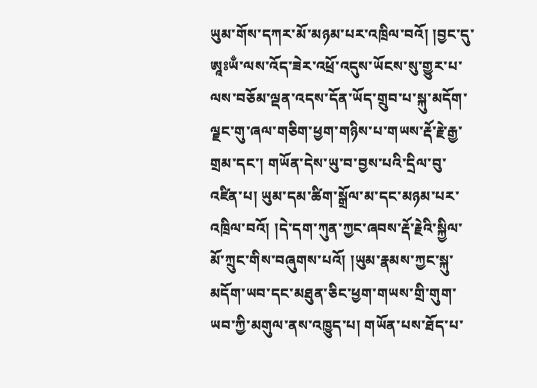ཡུམ་གོས་དཀར་མོ་མཉམ་པར་འཁྲིལ་བའོ། །བྱང་དུ་ཨཱཿཡྃ་ལས་འོད་ཟེར་འཕྲོ་འདུས་ཡོངས་སུ་གྱུར་པ་ལས་བཅོམ་ལྡན་འདས་དོན་ཡོད་གྲུབ་པ་སྐུ་མདོག་ལྗང་གུ་ཞལ་གཅིག་ཕྱག་གཉིས་པ་གཡས་རྡོ་རྗེ་རྒྱ་གྲམ་དང་། གཡོན་དེས་ཡུ་བ་བྱས་པའི་དྲིལ་བུ་འཛིན་པ། ཡུམ་དམ་ཚིག་སྒྲོལ་མ་དང་མཉམ་པར་འཁྲིལ་བའོ། །དེ་དག་ཀུན་ཀྱང་ཞབས་རྡོ་རྗེའི་སྐྱིལ་མོ་ཀྲུང་གིས་བཞུགས་པའོ། །ཡུམ་རྣམས་ཀྱང་སྐུ་མདོག་ཡབ་དང་མཐུན་ཅིང་ཕྱག་གཡས་གྲི་གུག་ཡབ་ཀྱི་མགུལ་ནས་འཁྱུད་པ། གཡོན་པས་ཐོད་པ་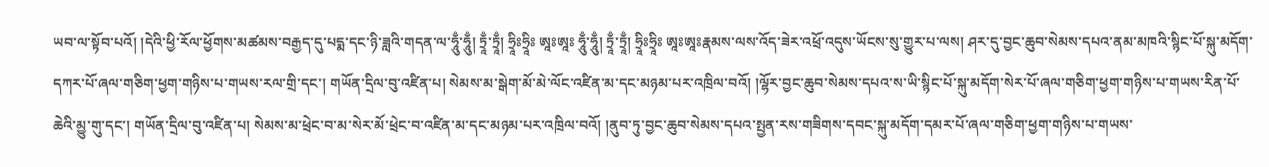ཡབ་ལ་སྟོབ་པའོ། །དེའི་ཕྱི་རོལ་ཕྱོགས་མཚམས་བརྒྱད་དུ་པདྨ་དང་ཉི་ཟླའི་གདན་ལ་ཧཱུྃ་ཧཱུྃ། ཏྲཱྃ་ཏྲཱྃ། ཧྲཱིཿཧྲཱིཿ ཨཱཿཨཱཿ ཧཱུྃ་ཧཱུྃ། ཏྲཱྃ་ཏྲཱྃ། ཧྲཱིཿཧྲཱིཿ ཨཱཿཨཱཿརྣམས་ལས་འོད་ཟེར་འཕྲོ་འདུས་ཡོངས་སུ་གྱུར་པ་ལས། ཤར་དུ་བྱང་ཆུབ་སེམས་དཔའ་ནམ་མཁའི་སྙིང་པོ་སྐུ་མདོག་དཀར་པོ་ཞལ་གཅིག་ཕྱག་གཉིས་པ་གཡས་རལ་གྲི་དང་། གཡོན་དྲིལ་བུ་འཛིན་པ། སེམས་མ་སྒེག་མོ་མེ་ལོང་འཛིན་མ་དང་མཉམ་པར་འཁྲིལ་བའོ། །ལྷོར་བྱང་ཆུབ་སེམས་དཔའ་ས་ཡི་སྙིང་པོ་སྐུ་མདོག་སེར་པོ་ཞལ་གཅིག་ཕྱག་གཉིས་པ་གཡས་རིན་པོ་ཆེའི་མྱུ་གུ་དང་། གཡོན་དྲིལ་བུ་འཛིན་པ། སེམས་མ་ཕྲེང་བ་མ་སེར་མོ་ཕྲེང་བ་འཛིན་མ་དང་མཉམ་པར་འཁྲིལ་བའོ། །ནུབ་ཏུ་བྱང་ཆུབ་སེམས་དཔའ་སྤྱན་རས་གཟིགས་དབང་སྐུ་མདོག་དམར་པོ་ཞལ་གཅིག་ཕྱག་གཉིས་པ་གཡས་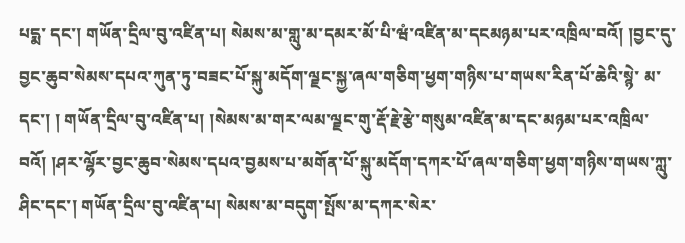པདྨ་ དང་། གཡོན་དྲིལ་བུ་འཛིན་པ། སེམས་མ་གླུ་མ་དམར་མོ་པི་ཝཾ་འཛིན་མ་དངམཉམ་པར་འཁྲིལ་བའོ། །བྱང་དུ་བྱང་ཆུབ་སེམས་དཔའ་ཀུན་ཏུ་བཟང་པོ་སྐུ་མདོག་ལྗང་སྐྱ་ཞལ་གཅིག་ཕྱག་གཉིས་པ་གཡས་རིན་པོ་ཆེའི་སྙེ་ མ་དང་། ། གཡོན་དྲིལ་བུ་འཛིན་པ། །སེམས་མ་གར་ལམ་ལྗང་གུ་རྡོ་རྗེ་རྩེ་གསུམ་འཛིན་མ་དང་མཉམ་པར་འཁྲིལ་བའོ། །ཤར་ལྷོར་བྱང་ཆུབ་སེམས་དཔའ་བྱམས་པ་མགོན་པོ་སྐུ་མདོག་དཀར་པོ་ཞལ་གཅིག་ཕྱག་གཉིས་གཡས་ཀླུ་ཤིང་དང་། གཡོན་དྲིལ་བུ་འཛིན་པ། སེམས་མ་བདུག་སྤོས་མ་དཀར་སེར་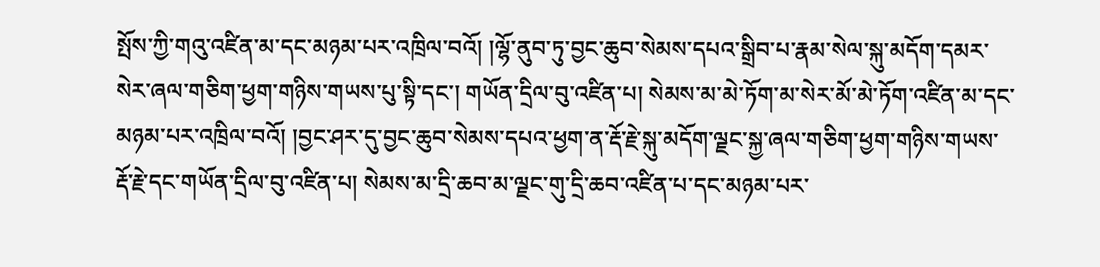སྤོས་ཀྱི་གའུ་འཛིན་མ་དང་མཉམ་པར་འཁྲིལ་བའོ། །ལྷོ་ནུབ་ཏུ་བྱང་ཆུབ་སེམས་དཔའ་སྒྲིབ་པ་རྣམ་སེལ་སྐུ་མདོག་དམར་སེར་ཞལ་གཅིག་ཕྱག་གཉིས་གཡས་པུ་སྟི་དང་། གཡོན་དྲིལ་བུ་འཛིན་པ། སེམས་མ་མེ་ཏོག་མ་སེར་མོ་མེ་ཏོག་འཛིན་མ་དང་མཉམ་པར་འཁྲིལ་བའོ། །བྱང་ཤར་དུ་བྱང་ཆུབ་སེམས་དཔའ་ཕྱག་ན་རྡོ་རྗེ་སྐུ་མདོག་ལྗང་སྐྱ་ཞལ་གཅིག་ཕྱག་གཉིས་གཡས་རྡོ་རྗེ་དང་གཡོན་དྲིལ་བུ་འཛིན་པ། སེམས་མ་དྲི་ཆབ་མ་ལྗང་གུ་དྲི་ཆབ་འཛིན་པ་དང་མཉམ་པར་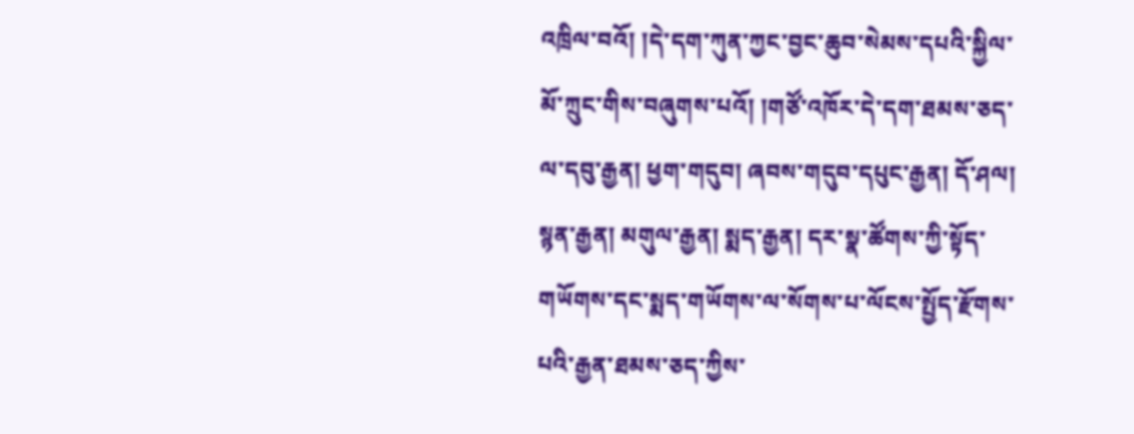འཁྲིལ་བའོ། །དེ་དག་ཀུན་ཀྱང་བྱང་ཆུབ་སེམས་དཔའི་སྐྱིལ་མོ་ཀྲུང་གིས་བཞུགས་པའོ། །གཙོ་འཁོར་དེ་དག་ཐམས་ཅད་ལ་དབུ་རྒྱན། ཕྱག་གདུབ། ཞབས་གདུབ་དཔུང་རྒྱན། དོ་ཤལ། སྙན་རྒྱན། མགུལ་རྒྱན། སྨད་རྒྱན། དར་སྣ་ཚོགས་ཀྱི་སྟོད་གཡོགས་དང་སྨད་གཡོགས་ལ་སོགས་པ་ལོངས་སྤྱོད་རྫོགས་པའི་རྒྱན་ཐམས་ཅད་ཀྱིས་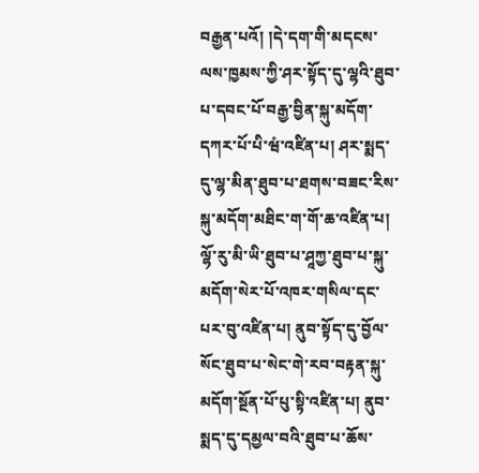བརྒྱན་པའོ། །དེ་དག་གི་མདངས་ལས་ཁྱམས་ཀྱི་ཤར་སྟོད་དུ་ལྷའི་ཐུབ་པ་དབང་པོ་བརྒྱ་བྱིན་སྐུ་མདོག་དཀར་པོ་པི་ཝཾ་འཛིན་པ། ཤར་སྨད་དུ་ལྷ་མིན་ཐུབ་པ་ཐགས་བཟང་རིས་སྐུ་མདོག་མཐིང་ག་གོ་ཆ་འཛིན་པ། ལྷོ་རུ་མི་ཡི་ཐུབ་པ་ཤཱཀྱ་ཐུབ་པ་སྐུ་མདོག་སེར་པོ་འཁར་གསིལ་དང་པར་བུ་འཛིན་པ། ནུབ་སྟོད་དུ་བྱོལ་སོང་ཐུབ་པ་སེང་གེ་རབ་བརྟན་སྐུ་མདོག་སྔོན་པོ་པུ་སྟི་འཛིན་པ། ནུབ་སྨད་དུ་དམྱལ་བའི་ཐུབ་པ་ཆོས་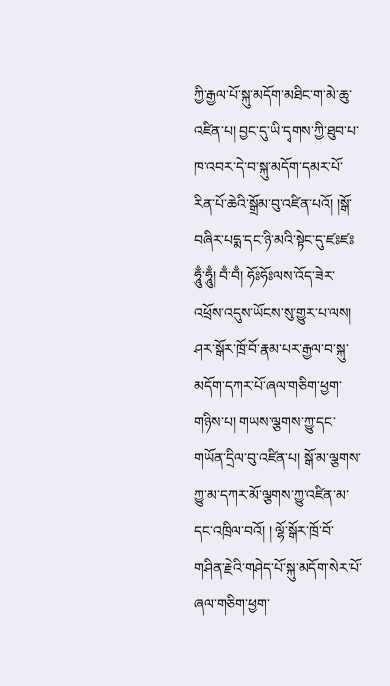ཀྱི་རྒྱལ་པོ་སྐུ་མདོག་མཐིང་ག་མེ་ཆུ་འཛིན་པ། བྱང་དུ་ཡི་དྭགས་ཀྱི་ཐུབ་པ་ཁ་འབར་དེ་བ་སྐུ་མདོག་དམར་པོ་རིན་པོ་ཆེའི་སྒྲོམ་བུ་འཛིན་པའོ། །སྒོ་བཞིར་པདྨ་དང་ཉི་མའི་སྟེང་དུ་ཛཿཛཿ ཧཱུྃ་ཧཱུྃ། བྃ་བྃ། ཧོཿཧོཿལས་འོད་ཟེར་འཕྲོས་འདུས་ཡོངས་སུ་གྱུར་པ་ལས། ཤར་སྒོར་ཁྲོ་བོ་རྣམ་པར་རྒྱལ་བ་སྐུ་མདོག་དཀར་པོ་ཞལ་གཅིག་ཕྱག་གཉིས་པ། གཡས་ལྕགས་ཀྱུ་དང་གཡོན་དྲིལ་བུ་འཛིན་པ། སྒོ་མ་ལྕགས་ཀྱུ་མ་དཀར་མོ་ལྕགས་ཀྱུ་འཛིན་མ་དང་འཁྲིལ་བའོ། ། ལྷོ་སྒོར་ཁྲོ་བོ་གཤིན་རྗེའི་གཤེད་པོ་སྐུ་མདོག་སེར་པོ་ཞལ་གཅིག་ཕྱག་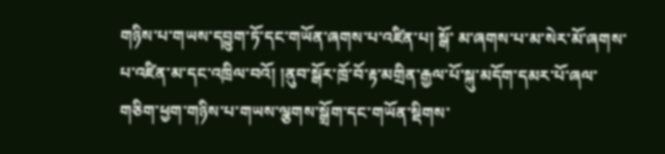གཉིས་པ་གཡས་དབྱུག་ཏོ་དང་གཡོན་ཞགས་པ་འཛིན་པ། སྒོ་ མ་ཞགས་པ་མ་སེར་མོ་ཞགས་པ་འཛིན་མ་དང་འཁྲིལ་བའོ། །ནུབ་སྒོར་ཁྲོ་བོ་རྟ་མགྲིན་རྒྱལ་པོ་སྐུ་མདོག་དམར་པོ་ཞལ་གཅིག་ཕྱག་གཉིས་པ་གཡས་ལྕགས་སྒྲོག་དང་གཡོན་སྡིགས་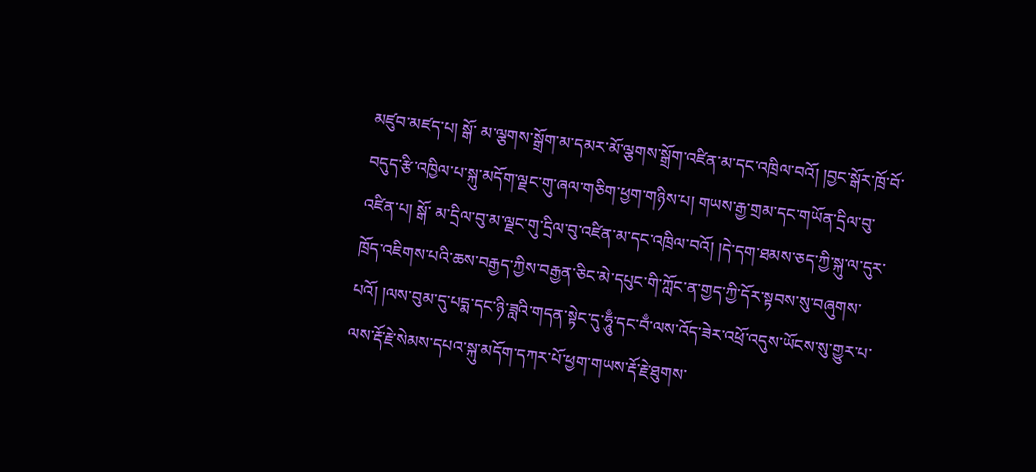མཛུབ་མཛད་པ། སྒོ་ མ་ལྕགས་སྒྲོག་མ་དམར་མོ་ལྕགས་སྒྲོག་འཛིན་མ་དང་འཁྲིལ་བའོ། །བྱང་སྒོར་ཁྲོ་བོ་བདུད་རྩི་འཁྱིལ་པ་སྐུ་མདོག་ལྗང་གུ་ཞལ་གཅིག་ཕྱག་གཉིས་པ། གཡས་རྒྱ་གྲམ་དང་གཡོན་དྲིལ་བུ་འཛིན་པ། སྒོ་ མ་དྲིལ་བུ་མ་ལྗང་གུ་དྲིལ་བུ་འཛིན་མ་དང་འཁྲིལ་བའོ། །དེ་དག་ཐམས་ཅད་ཀྱི་སྐུ་ལ་དུར་ཁྲོད་འཇིགས་པའི་ཆས་བརྒྱད་ཀྱིས་བརྒྱན་ཅིང་མེ་དཔུང་གི་ཀློང་ན་གྱད་ཀྱི་དོར་སྟབས་སུ་བཞུགས་པའོ། །ལས་བུམ་དུ་པདྨ་དང་ཉི་ཟླའི་གདན་སྟེང་དུ་ཧཱུྃ་དང་བྃ་ལས་འོད་ཟེར་འཕྲོ་འདུས་ཡོངས་སུ་གྱུར་པ་ལས་རྡོ་རྗེ་སེམས་དཔའ་སྐུ་མདོག་དཀར་པོ་ཕྱག་གཡས་རྡོ་རྗེ་ཐུགས་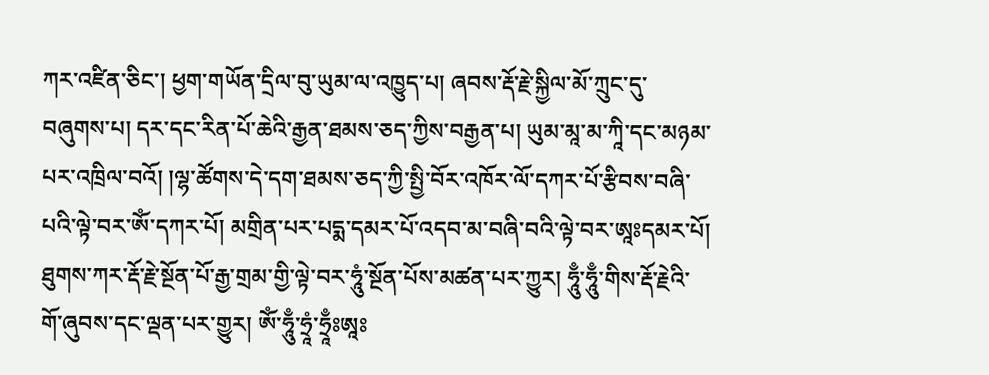ཀར་འཛིན་ཅིང་། ཕྱག་གཡོན་དྲིལ་བུ་ཡུམ་ལ་འཁྱུད་པ། ཞབས་རྡོ་རྗེ་སྐྱིལ་མོ་ཀྲུང་དུ་བཞུགས་པ། དར་དང་རིན་པོ་ཆེའི་རྒྱན་ཐམས་ཅད་ཀྱིས་བརྒྱན་པ། ཡུམ་མཱ་མ་ཀཱི་དང་མཉམ་པར་འཁྲིལ་བའོ། །ལྷ་ཚོགས་དེ་དག་ཐམས་ཅད་ཀྱི་སྤྱི་བོར་འཁོར་ལོ་དཀར་པོ་རྩིབས་བཞི་པའི་ལྟེ་བར་ཨོཾ་དཀར་པོ། མགྲིན་པར་པདྨ་དམར་པོ་འདབ་མ་བཞི་བའི་ལྟེ་བར་ཨཱཿདམར་པོ། ཐུགས་ཀར་རྡོ་རྗེ་སྔོན་པོ་རྒྱ་གྲམ་གྱི་ལྟེ་བར་ཧཱུཾ་སྔོན་པོས་མཚན་པར་ཀྱུར། ཧཱུྃ་ཧཱུྃ་གིས་རྡོ་རྗེའི་གོ་ཞུབས་དང་ལྡན་པར་གྱུར། ཨོཾ་ཧཱུྃ་ཧྲཱཾ་ཧྲཱྃཿཨཱཿ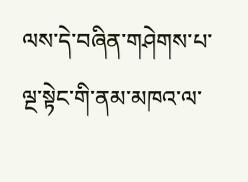ལས་དེ་བཞིན་གཤེགས་པ་ལྔ་སྟེང་གི་ནམ་མཁའ་ལ་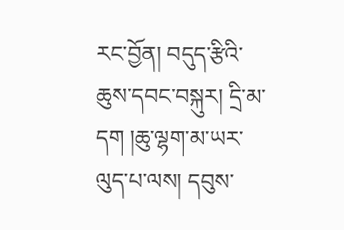རང་བྱོན། བདུད་རྩིའི་ཆུས་དབང་བསྐུར། དྲི་མ་དག །ཆུ་ལྷག་མ་ཡར་ལུད་པ་ལས། དབུས་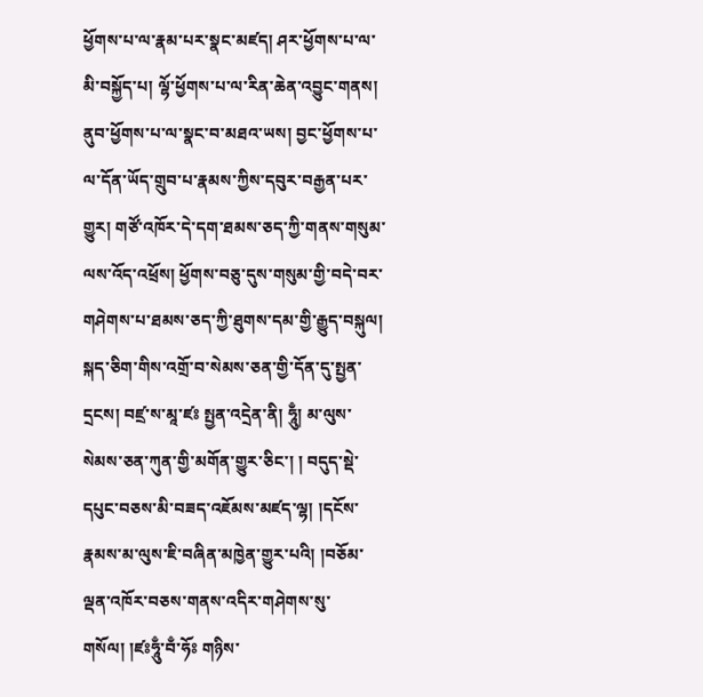ཕྱོགས་པ་ལ་རྣམ་པར་སྣང་མཛད། ཤར་ཕྱོགས་པ་ལ་མི་བསྐྱོད་པ། ལྷོ་ཕྱོགས་པ་ལ་རིན་ཆེན་འབྱུང་གནས། ནུབ་ཕྱོགས་པ་ལ་སྣང་བ་མཐའ་ཡས། བྱང་ཕྱོགས་པ་ལ་དོན་ཡོད་གྲུབ་པ་རྣམས་ཀྱིས་དབུར་བརྒྱན་པར་གྱུར། གཙོ་འཁོར་དེ་དག་ཐམས་ཅད་ཀྱི་གནས་གསུམ་ལས་འོད་འཕྲོས། ཕྱོགས་བཅུ་དུས་གསུམ་གྱི་བདེ་བར་གཤེགས་པ་ཐམས་ཅད་ཀྱི་ཐུགས་དམ་གྱི་རྒྱུད་བསྐུལ། སྐད་ཅིག་གིས་འགྲོ་བ་སེམས་ཅན་གྱི་དོན་དུ་སྤྱན་དྲངས། བཛྲ་ས་མཱ་ཛཿ སྤྱན་འདྲེན་ནི། ཧཱུྃ། མ་ལུས་སེམས་ཅན་ཀུན་གྱི་མགོན་གྱུར་ཅིང་། ། བདུད་སྡེ་དཔུང་བཅས་མི་བཟད་འཇོམས་མཛད་ལྷ། །དངོས་རྣམས་མ་ལུས་ཇི་བཞིན་མཁྱེན་གྱུར་པའི། །བཅོམ་ལྡན་འཁོར་བཅས་གནས་འདིར་གཤེགས་སུ་གསོལ། །ཛཿཧཱུྃ་བྃ་ཧོཿ གཉིས་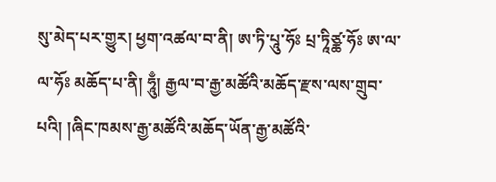སུ་མེད་པར་གྱུར། ཕྱག་འཚལ་བ་ནི། ཨ་ཏི་པཱུ་ཧོཿ པྲ་ཏཱིཙྪ་ཧོཿ ཨ་ལ་ལ་ཧོཿ མཆོད་པ་ནི། ཧཱུྃ། རྒྱལ་བ་རྒྱ་མཚོའི་མཆོད་རྫས་ལས་གྲུབ་པའི། །ཞིང་ཁམས་རྒྱ་མཚོའི་མཆོད་ཡོན་རྒྱ་མཚོའི་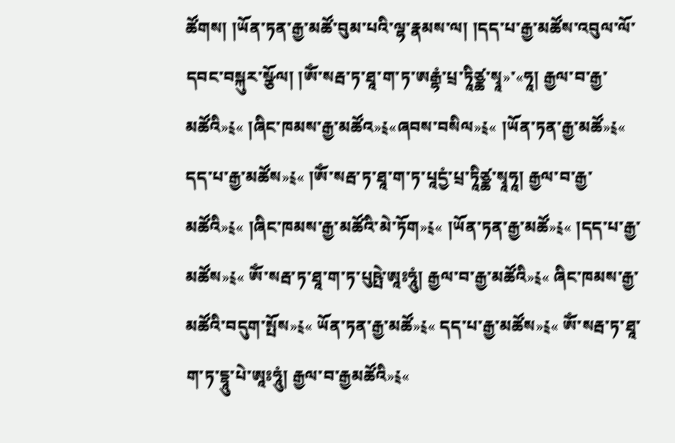ཚོགས། །ཡོན་ཏན་རྒྱ་མཚོ་བུམ་པའི་ལྷ་རྣམས་ལ། །དད་པ་རྒྱ་མཚོས་འབུལ་ལོ་དབང་བསྐུར་སྩོལ། །ཨོཾ་སརྦ་ཏ་ཐཱ་ག་ཏ་ཨརྒྷཾ་པྲ་ཏཱིཙྪ་སྭཱ»་«ཧཱ། རྒྱལ་བ་རྒྱ་མཚོའི»༴« །ཞིང་ཁམས་རྒྱ་མཚོའ»༴«ཞབས་བསིལ»༴« །ཡོན་ཏན་རྒྱ་མཚོ»༴« དད་པ་རྒྱ་མཚོས»༴« །ཨོཾ་སརྦ་ཏ་ཐཱ་ག་ཏ་པཱདྱཾ་པྲ་ཏཱིཙྪ་སྭཱཧཱ། རྒྱལ་བ་རྒྱ་མཚོའི»༴« །ཞིང་ཁམས་རྒྱ་མཚོའི་མེ་ཏོག»༴« །ཡོན་ཏན་རྒྱ་མཚོ»༴« །དད་པ་རྒྱ་མཚོས»༴« ཨོཾ་སརྦ་ཏ་ཐཱ་ག་ཏ་པུཥྤེ་ཨཱཿཧཱུཾ། རྒྱལ་བ་རྒྱ་མཚོའི»༴« ཞིང་ཁམས་རྒྱ་མཚོའི་བདུག་སྤོས»༴« ཡོན་ཏན་རྒྱ་མཚོ»༴« དད་པ་རྒྱ་མཚོས»༴« ཨོཾ་སརྦ་ཏ་ཐཱ་ག་ཏ་དྷཱུ་པེ་ཨཱཿཧཱུཾ། རྒྱལ་བ་རྒྱམཚོའི»༴«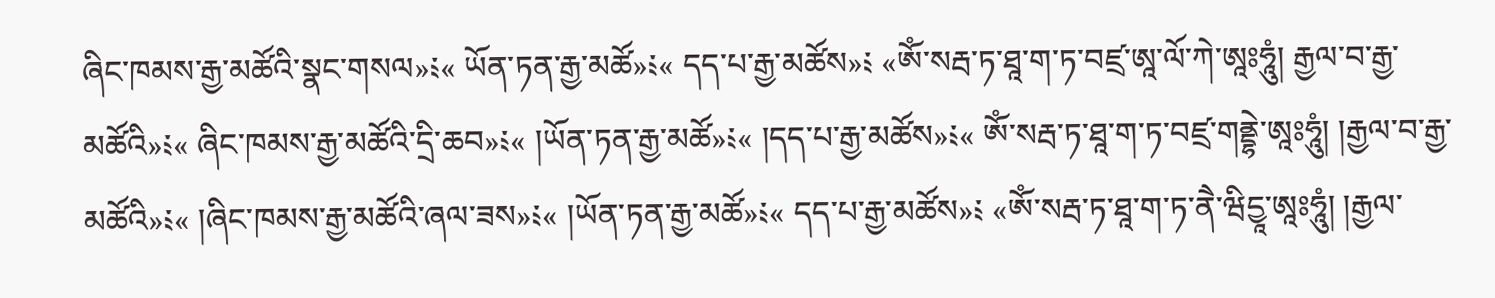ཞིང་ཁམས་རྒྱ་མཚོའི་སྣང་གསལ»༴« ཡོན་ཏན་རྒྱ་མཚོ»༴« དད་པ་རྒྱ་མཚོས»༴ «ཨོཾ་སརྦ་ཏ་ཐཱ་ག་ཏ་བཛྲ་ཨཱ་ལོ་ཀེ་ཨཱཿཧཱུཾ། རྒྱལ་བ་རྒྱ་མཚོའི»༴« ཞིང་ཁམས་རྒྱ་མཚོའི་དྲི་ཆབ»༴« །ཡོན་ཏན་རྒྱ་མཚོ»༴« །དད་པ་རྒྱ་མཚོས»༴« ཨོཾ་སརྦ་ཏ་ཐཱ་ག་ཏ་བཛྲ་གནྡྷེ་ཨཱཿཧཱུཾ། །རྒྱལ་བ་རྒྱ་མཚོའི»༴« །ཞིང་ཁམས་རྒྱ་མཚོའི་ཞལ་ཟས»༴« །ཡོན་ཏན་རྒྱ་མཚོ»༴« དད་པ་རྒྱ་མཚོས»༴ «ཨོཾ་སརྦ་ཏ་ཐཱ་ག་ཏ་ནཻ་ཝིདྱཱ་ཨཱཿཧཱུཾ། །རྒྱལ་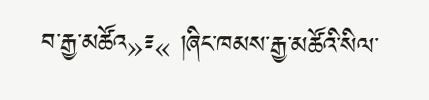བ་རྒྱ་མཚོའ»༴« །ཞིང་ཁམས་རྒྱ་མཚོའི་སིལ་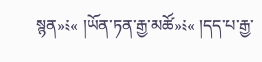སྙན»༴« །ཡོན་ཏན་རྒྱ་མཚོ»༴« །དད་པ་རྒྱ་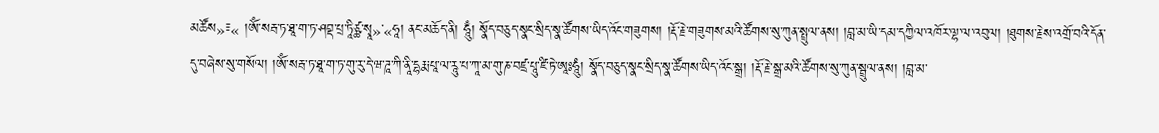མཚོས»༴« །ཨོཾ་སརྦ་ཏ་ཐཱ་ག་ཏ་ཤབྡ་པྲ་ཏཱིཙྪ་སྭཱ»་«ཧཱ། ནང་མཆོད་ནི། ཧཱུྃ། སྣོད་བཅུད་སྣང་སྲིད་སྣ་ཚོགས་ཡིད་འོང་གཟུགས། །རྡོ་རྗེ་གཟུགས་མའི་ཚོགས་སུ་ཀུན་སྤྲུལ་ནས། །བླ་མ་ཡི་དམ་དཀྱིལ་འཁོར་ལྷ་ལ་འབུལ། །ཐུགས་རྗེས་འགྲོ་བའི་དོན་དུ་བཞེས་སུ་གསོལ། །ཨོཾ་སརྦ་ཏ་ཐཱ་ག་ཏ་གུ་རུ་དེ་ཝ་ཌཱ་ཀི་ནཱི་དྷརྨ་པཱ་ལ་རཱུ་པ་ཀཱ་མ་གུ་ཎ་བཛྲ་པཱུ་ཛི་ཏེ་ཨཱཿཧཱུཾ། སྣོད་བཅུད་སྣང་སྲིད་སྣ་ཚོགས་ཡིད་འོང་སྒྲ། །རྡོ་རྗེ་སྒྲ་མའི་ཚོགས་སུ་ཀུན་སྦྲུལ་ནས། །བླ་མ་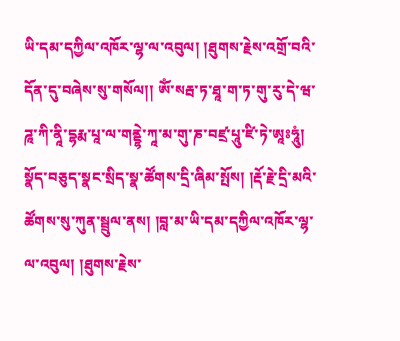ཡི་དམ་དཀྱིལ་འཁོར་ལྷ་ལ་འབུལ། །ཐུགས་རྗེས་འགྲོ་བའི་དོན་དུ་བཞེས་སུ་གསོལ།། ཨོཾ་སརྦ་ཏ་ཐཱ་ག་ཏ་གུ་རུ་དེ་ཝ་ཌཱ་ཀི་ནཱི་དྷརྨ་པཱ་ལ་གནྡྷེ་ཀཱ་མ་གུ་ཎ་བཛྲ་པཱུ་ཛི་ཏེ་ཨཱཿཧཱུཾ། སྣོད་བཅུད་སྣང་སྲིད་སྣ་ཚོགས་དྲི་ཞིམ་སྤོས། །རྡོ་རྗེ་དྲི་མའི་ཚོགས་སུ་ཀུན་སྦྲུལ་ནས། །བླ་མ་ཡི་དམ་དཀྱིལ་འཁོར་ལྷ་ལ་འབུལ། །ཐུགས་རྗེས་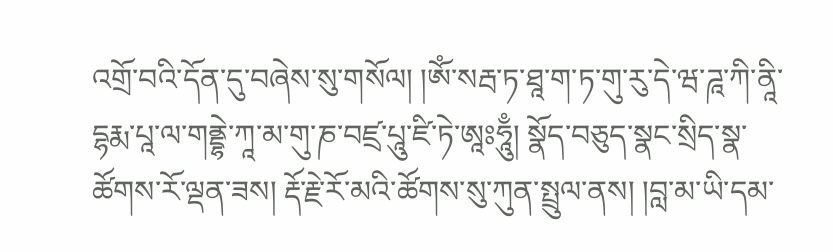འགྲོ་བའི་དོན་དུ་བཞེས་སུ་གསོལ། །ཨོཾ་སརྦ་ཏ་ཐཱ་ག་ཏ་གུ་རུ་དེ་ཝ་ཌཱ་ཀི་ནཱི་དྷརྨ་པཱ་ལ་གནྡྷེ་ཀཱ་མ་གུ་ཎ་བཛྲ་པཱུ་ཛི་ཏེ་ཨཱཿཧཱུྃ། སྣོད་བཅུད་སྣང་སྲིད་སྣ་ཚོགས་རོ་ལྡན་ཟས། རྡོ་རྗེ་རོ་མའི་ཚོགས་སུ་ཀུན་སྤྲུལ་ནས། །བླ་མ་ཡི་དམ་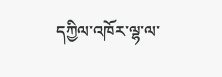དཀྱིལ་འཁོར་ལྷ་ལ་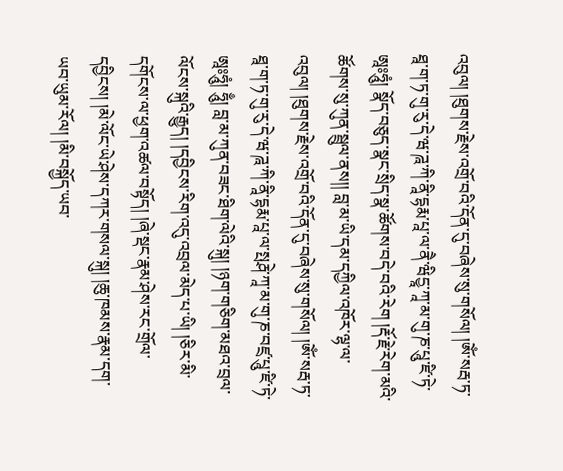འབུལ། །ཐུགས་རྗེས་འགྲོ་བའི་དོན་དུ་བཞེས་སུ་གསོལ། །ཨོཾ་སརྦ་ཏ་ཐཱ་ག་ཏ་གུ་རུ་དེ་ཝ་ཌཱ་ཀི་ནཱི་དྷརྨ་པཱ་ལ་ནཻ་ཝིདྱཱ་ཀཱ་མ་གུ་ཎ་པཱུ་ཛི་ཏེ་ཨཱཿཧཱུཾ། སྣོད་བཅུད་སྣང་སྲིད་སྣ་ཚོགས་བདེ་བའི་རེག །རྡོ་རྗེ་རེག་མའི་ཚོགས་སུ་ཀུན་སྦྲུལ་ནས།། བླ་མ་ཡི་དམ་དཀྱིལ་འཁོར་ལྷ་ལ་འབུལ། །ཐུགས་རྗེས་འགྲོ་བའི་དོན་དུ་བཞེས་སུ་གསོལ། །ཨོཾ་སརྦ་ཏ་ཐཱ་ག་ཏ་གུ་རུ་དེ་ཝ་ཌཱ་ཀི་ནཱི་དྷརྨ་པཱ་ལ་སྤརྴེ་ཀཱ་མ་གུ་ཎ་བཛྲ་པཱུ་ཛི་ཏེ་ཨཱཿཧཱུཾ། ཧཱུྃ། བླ་མ་ཀུན་བཟང་ཐིག་ལེའི་སྐུ། །ཉག་གཅིག་མཐའ་བྲལ་ལོངས་སྐུའི་རྒྱུད། །དབྱིངས་རིག་འདུ་འབྲལ་མེད་པ་ཡི། །ཅིར་མི་དགོངས་ལ་ཕྱག་འཚལ་བསྟོད། །ཞེ་སྡང་རྣམ་ཤེས་རང་གྲོལ་དབྱིངས། །མེ་ལོང་ཡེ་ཤེས་དཀར་གསལ་སྐུ། །ཆུ་ཁམས་རྣམ་དག་ཡབ་ཡུམ་རོལ། །མི་བསྐྱོད་ཡབ་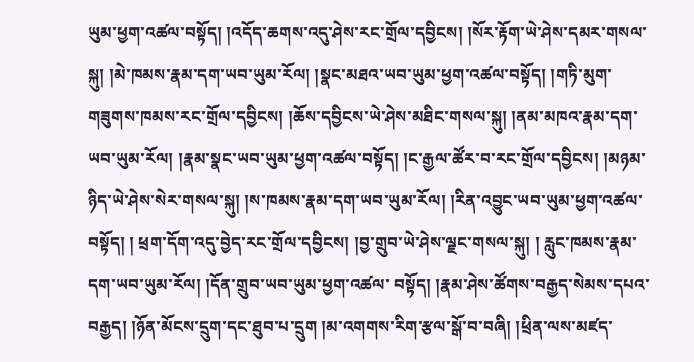ཡུམ་ཕྱག་འཚལ་བསྟོད། །འདོད་ཆགས་འདུ་ཤེས་རང་གྲོལ་དབྱིངས། །སོར་རྟོག་ཡེ་ཤེས་དམར་གསལ་སྐུ། །མེ་ཁམས་རྣམ་དག་ཡབ་ཡུམ་རོལ། །སྣང་མཐའ་ཡབ་ཡུམ་ཕྱག་འཚལ་བསྟོད། །གཏི་མུག་གཟུགས་ཁམས་རང་གྲོལ་དབྱིངས། །ཆོས་དབྱིངས་ཡེ་ཤེས་མཐིང་གསལ་སྐུ། །ནམ་མཁའ་རྣམ་དག་ཡབ་ཡུམ་རོལ། །རྣམ་སྣང་ཡབ་ཡུམ་ཕྱག་འཚལ་བསྟོད། །ང་རྒྱལ་ཚོར་བ་རང་གྲོལ་དབྱིངས། །མཉམ་ཉིད་ཡེ་ཤེས་སེར་གསལ་སྐུ། །ས་ཁམས་རྣམ་དག་ཡབ་ཡུམ་རོལ། །རིན་འབྱུང་ཡབ་ཡུམ་ཕྱག་འཚལ་བསྟོད། ། ཕྲག་དོག་འདུ་བྱེད་རང་གྲོལ་དབྱིངས། །བྱ་གྲུབ་ཡེ་ཤེས་ལྗང་གསལ་སྐུ། ། རླུང་ཁམས་རྣམ་དག་ཡབ་ཡུམ་རོལ། །དོན་གྲུབ་ཡབ་ཡུམ་ཕྱག་འཚལ་ བསྟོད། །རྣམ་ཤེས་ཚོགས་བརྒྱད་སེམས་དཔའ་བརྒྱད། །ཉོན་མོངས་དྲུག་དང་ཐུབ་པ་དྲུག །མ་འགགས་རིག་རྩལ་སྒོ་བ་བཞི། །ཕྲིན་ལས་མཛད་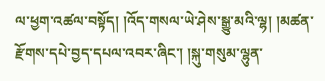ལ་ཕྱག་འཚལ་བསྟོད། །འོད་གསལ་ཡེ་ཤེས་སྒྱུ་མའི་ལྷ། །མཚན་རྫོགས་དཔེ་བྱད་དཔལ་འབར་ཞིང་། །སྐུ་གསུམ་ལྷུན་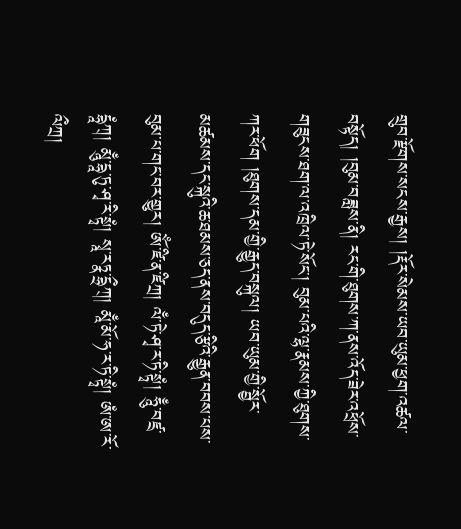གྲུབ་རྫོགས་སངས་རྒྱས། །རྡོར་སེམས་ཡབ་ཡུམ་ཕྱག་འཚལ་བསྟོད། །བུམ་བཟླས་ནི། རང་གི་ཐུགས་ཀ་ནས་འོད་ཟེར་འཕྲོས་གཟུངས་ཐག་ལ་འཁྲིལ་ཏེ་སོང་། བུམ་པའི་ལྷ་རྣམས་ཀྱི་ཐུགས་ཀར་ཕོག །ཐུགས་དམ་གྱི་རྒྱུད་བསྐུལ། ཡབ་ཡུམ་གྱི་སྦྱོར་མཚམས་དང་སྐུའི་ཆ་ཐམས་ཅད་ནས་བདུད་རྩིའི་རྒྱུན་བབས་པས་བུམ་པ་གང་བར་གྱུར། ཨོཾ་ཛི་ན་ཛིཀྲ། ལྃ་ཏེ་ཤྭ་ར་ཏི་སྟྭཾ། ཧཱུྃ་བཛྲ་དྷཱཾཀ྄། མཱུྃ་དྷཱ་ཏུ་ཤྭ་རི་སྟྭཾ། སྭཱ་རཏྣ་དྷྲྀཀ྄། མཱྃ་མོ་ཧ་ར་ཏི་སྟྭཾ། ཨཾ་ཨ་རོ་ལྀཀྲ།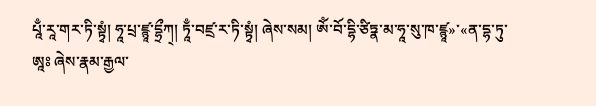པཱྃ་རཱ་གར་ཏི་སྟྭཾ། ཧཱ་པྲ་ཛྙཱ་དྷྲྀཀ྄། ཏཱྃ་བཛྲ་ར་ཏི་སྟྭཾ། ཞེས་སམ། ཨོཾ་བོ་དྷི་ཙིཏྣ་མ་ཧཱ་སུ་ཁ་ཛྙཱ»་«ན་དྷ་ཏུ་ཨཱཿ ཞེས་རྣམ་རྒྱལ་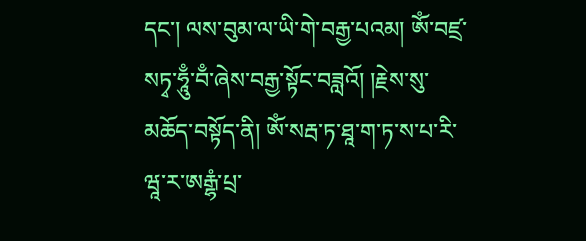དང་། ལས་བུམ་ལ་ཡི་གེ་བརྒྱ་པའམ། ཨོཾ་བཛྲ་སཏྭ་ཧཱུྃ་བྃ་ཞེས་བརྒྱ་སྟོང་བཟླའོ། །རྗེས་སུ་མཆོད་བསྟོད་ནི། ཨོཾ་སརྦ་ཏ་ཐཱ་ག་ཏ་ས་པ་རི་ཝཱ་ར་ཨརྒྷཾ་པྲ་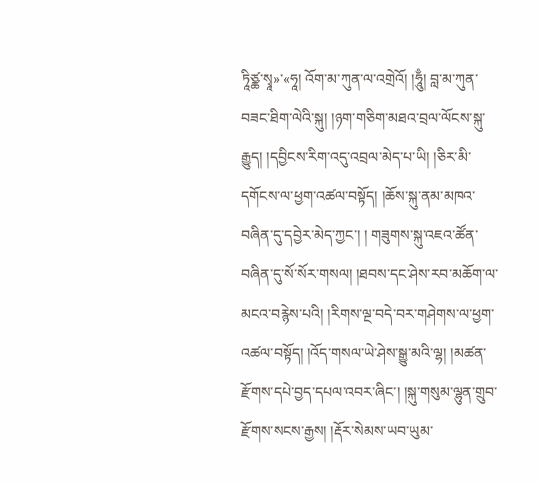ཏཱིཙྪ་སྭཱ»་«ཧཱ། འོག་མ་ཀུན་ལ་འགྲེའོ། །ཧཱུྃ། བླ་མ་ཀུན་བཟང་ཐིག་ལེའི་སྐུ། །ཉག་གཅིག་མཐའ་བྲལ་ལོངས་སྐུ་རྒྱུད། །དབྱིངས་རིག་འདུ་འབྲལ་མེད་པ་ཡི། །ཅིར་མི་དགོངས་ལ་ཕྱག་འཚལ་བསྟོད། །ཆོས་སྐུ་ནམ་མཁའ་བཞིན་དུ་དབྱེར་མེད་ཀྱང་། ། གཟུགས་སྐུ་འཇའ་ཚོན་བཞིན་དུ་སོ་སོར་གསལ། །ཐབས་དང་ཤེས་རབ་མཆོག་ལ་མངའ་བརྙེས་པའི། །རིགས་ལྔ་བདེ་བར་གཤེགས་ལ་ཕྱག་འཚལ་བསྟོད། །འོད་གསལ་ཡེ་ཤེས་སྒྱུ་མའི་ལྷ། །མཚན་རྫོགས་དཔེ་བྱད་དཔལ་འབར་ཞིང་། །སྐུ་གསུམ་ལྷུན་གྲུབ་རྫོགས་སངས་རྒྱས། །རྡོར་སེམས་ཡབ་ཡུམ་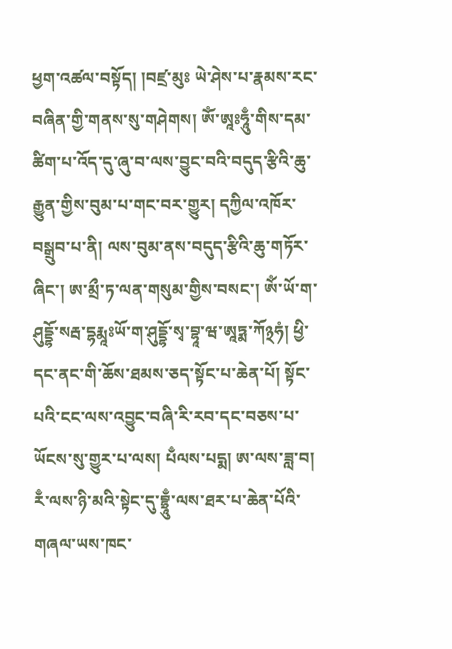ཕྱག་འཚལ་བསྟོད། །བཛྲ་མུཿ ཡེ་ཤེས་པ་རྣམས་རང་བཞིན་གྱི་གནས་སུ་གཤེགས། ཨོཾ་ཨཱཿཧཱུྃ་གིས་དམ་ཚིག་པ་འོད་དུ་ཞུ་བ་ལས་བྱུང་བའི་བདུད་རྩིའི་ཆུ་རྒྱུན་གྱིས་བུམ་པ་གང་བར་གྱུར། དཀྱིལ་འཁོར་བསྒྲུབ་པ་ནི། ལས་བུམ་ནས་བདུད་རྩིའི་ཆུ་གཏོར་ཞིང་། ཨ་མྲྀ་ཏ་ལན་གསུམ་གྱིས་བསང་། ཨོཾ་ཡོ་ག་ཤུདྡྷོ་སརྦ་དྷརྨཱཿཡོ་ག་ཤུདྡྷོ་སྭ་བྷཱ་ཝ་ཨཱཏྨ་ཀོ྅ཧཾ། ཕྱི་དང་ནང་གི་ཆོས་ཐམས་ཅད་སྟོང་པ་ཆེན་པོ། སྟོང་པའི་ངང་ལས་འབྱུང་བཞི་རི་རབ་དང་བཅས་པ་ཡོངས་སུ་གྱུར་པ་ལས། པྃལས་པདྨ། ཨ་ལས་ཟླ་བ། རྃ་ལས་ཉི་མའི་སྟེང་དུ་བྷྲཱུྃ་ལས་ཐར་པ་ཆེན་པོའི་གཞལ་ཡས་ཁང་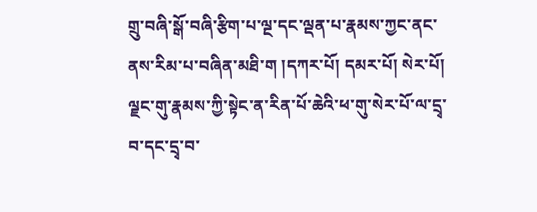གྲུ་བཞི་སྒོ་བཞི་རྩིག་པ་ལྔ་དང་ལྡན་པ་རྣམས་ཀྱང་ནང་ནས་རིམ་པ་བཞིན་མཐི་ག །དཀར་པོ། དམར་པོ། སེར་པོ། ལྗང་གུ་རྣམས་ཀྱི་སྟེང་ན་རིན་པོ་ཆེའི་ཕ་གུ་སེར་པོ་ལ་དྲྭ་བ་དང་དྲྭ་བ་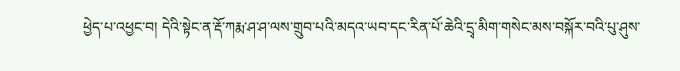ཕྱེད་པ་འཕྱང་བ། དེའི་སྟེང་ན་རྡོ་ཀརྨ་ཤ་ཤ་ལས་གྲུབ་པའི་མདའ་ཡབ་དང་རིན་པོ་ཆེའི་དྲྭ་མིག་གསེང་མས་བསྐོར་བའི་པུ་ཤུས་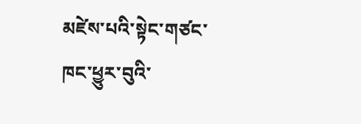མཛེས་པའི་སྟེང་གཙང་ཁང་ཕྱུར་བུའི་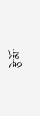རྩེ་མོ་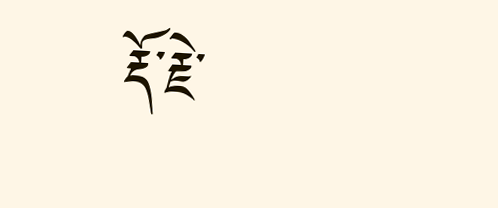རྡོ་རྗེ་